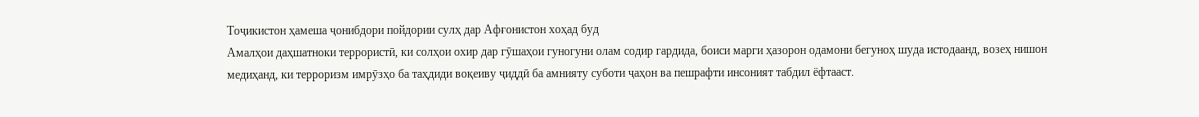Тоҷикистон ҳамеша ҷонибдори пойдории сулҳ дар Афғонистон хоҳад буд
Амалҳои даҳшатноки террористӣ, ки солҳои охир дар гӯшаҳои гуногуни олам содир гардида, боиси марги ҳазорон одамони бегуноҳ шуда истодаанд, возеҳ нишон медиҳанд, ки терроризм имрӯзҳо ба таҳдиди воқеиву ҷиддӣ ба амнияту суботи ҷаҳон ва пешрафти инсоният табдил ёфтааст.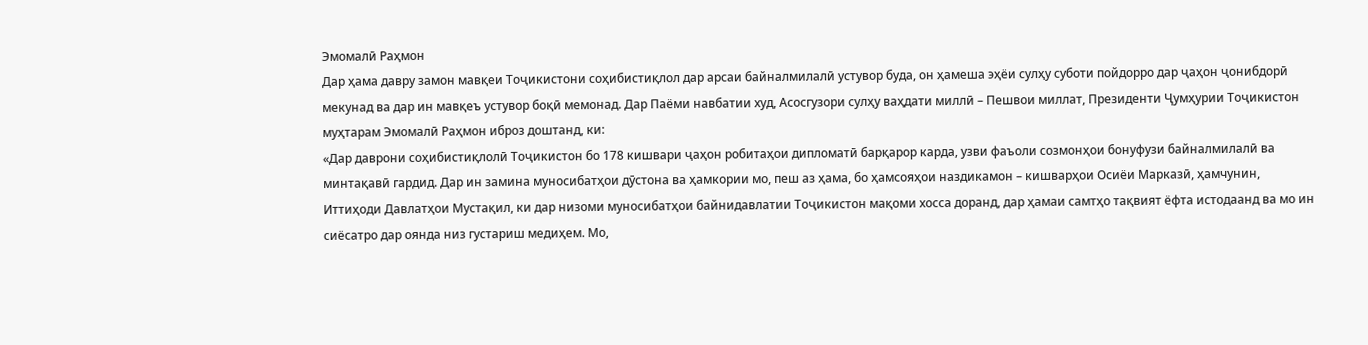Эмомалӣ Раҳмон
Дар ҳама давру замон мавқеи Тоҷикистони соҳибистиқлол дар арсаи байналмилалӣ устувор буда, он ҳамеша эҳёи сулҳу суботи пойдорро дар ҷаҳон ҷонибдорӣ мекунад ва дар ин мавқеъ устувор боқӣ мемонад. Дар Паёми навбатии худ, Асосгузори сулҳу ваҳдати миллӣ – Пешвои миллат, Президенти Ҷумҳурии Тоҷикистон муҳтарам Эмомалӣ Раҳмон иброз доштанд, ки:
«Дар даврони соҳибистиқлолӣ Тоҷикистон бо 178 кишвари ҷаҳон робитаҳои дипломатӣ барқарор карда, узви фаъоли созмонҳои бонуфузи байналмилалӣ ва минтақавӣ гардид. Дар ин замина муносибатҳои дӯстона ва ҳамкории мо, пеш аз ҳама, бо ҳамсояҳои наздикамон – кишварҳои Осиёи Марказӣ, ҳамчунин, Иттиҳоди Давлатҳои Мустақил, ки дар низоми муносибатҳои байнидавлатии Тоҷикистон мақоми хосса доранд, дар ҳамаи самтҳо тақвият ёфта истодаанд ва мо ин сиёсатро дар оянда низ густариш медиҳем. Мо,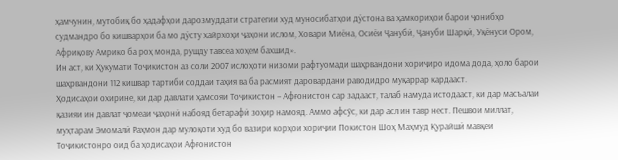ҳамчунин, мутобиқ бо ҳадафҳои дарозмуддати стратегии худ муносибатҳои дӯстона ва ҳамкориҳои барои ҷонибҳо судмандро бо кишварҳои ба мо дӯсту хайрхоҳи ҷаҳони ислом, Ховари Миёна, Осиёи Ҷанубӣ, Ҷануби Шарқӣ, Уқёнуси Ором, Африқову Амрико ба роҳ монда, рушду тавсеа хоҳем бахшид».
Ин аст, ки Ҳукумати Тоҷикистон аз соли 2007 ислоҳоти низоми рафтуомади шаҳрвандони хориҷиро идома дода, ҳоло барои шаҳрвандони 112 кишвар тартиби соддаи таҳия ва ба расмият даровардани раводидро муқаррар кардааст.
Ҳодисаҳои охирине, ки дар давлати ҳамсояи Тоҷикистон – Афғонистон сар задааст, талаб намуда истодааст, ки дар масъалаи қазияи ин давлат ҷомеаи ҷаҳонӣ набояд бетарафӣ зоҳир намояд. Аммо афсўс, ки дар асл ин тавр нест. Пешвои миллат, муҳтарам Эмомалӣ Раҳмон дар мулоқоти худ бо вазири корҳои хориҷии Покистон Шоҳ Маҳмуд Қурайшӣ мавқеи Тоҷикистонро оид ба ҳодисаҳои Афғонистон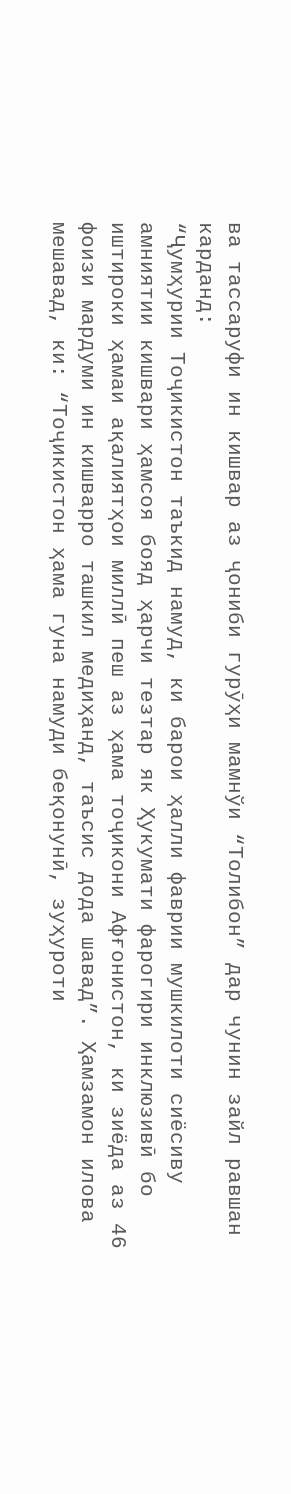ва тассаруфи ин кишвар аз ҷониби гурӯҳи мамнўи “Толибон” дар чунин зайл равшан карданд:
“Ҷумҳурии Тоҷикистон таъкид намуд, ки барои ҳалли фаврии мушкилоти сиёсиву амниятии кишвари ҳамсоя бояд ҳарчи тезтар як Ҳукумати фарогири инклюзивӣ бо иштироки ҳамаи ақалиятҳои миллӣ пеш аз ҳама тоҷикони Афғонистон, ки зиёда аз 46 фоизи мардуми ин кишварро ташкил медиҳанд, таъсис дода шавад”. Ҳамзамон илова мешавад, ки: “Тоҷикистон ҳама гуна намуди беқонунӣ, зуҳуроти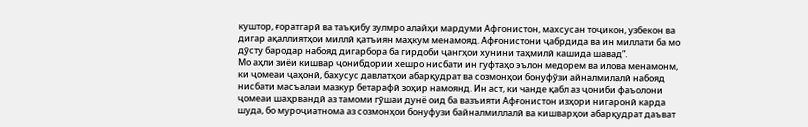куштор, ғоратгарӣ ва таъқибу зулмро алайҳи мардуми Афгонистон, махсусан тоҷикон, узбекон ва дигар ақаллиятҳои миллӣ қатъиян маҳкум менамояд. Афғонистони ҷабрдида ва ин миллати ба мо дӯсту бародар набояд дигарбора ба гирдоби ҷангҳои хунини таҳмилӣ кашида шавад”.
Мо аҳли зиёи кишвар ҷонибдории хешро нисбати ин гуфтаҳо эълон медорем ва илова менамонм, ки ҷомеаи ҷаҳонӣ, бахусус давлатҳои абарқудрат ва созмонҳои бонуфўзи айналмилалӣ набояд нисбати масъалаи мазкур бетарафӣ зоҳир намоянд. Ин аст, ки чанде қабл аз ҷониби фаъолони ҷомеаи шаҳрвандӣ аз тамоми гӯшаи дунё оид ба вазъияти Афғонистон изҳори нигаронӣ карда шуда, бо муроҷиатнома аз созмонҳои бонуфузи байналмиллалӣ ва кишварҳои абарқудрат даъват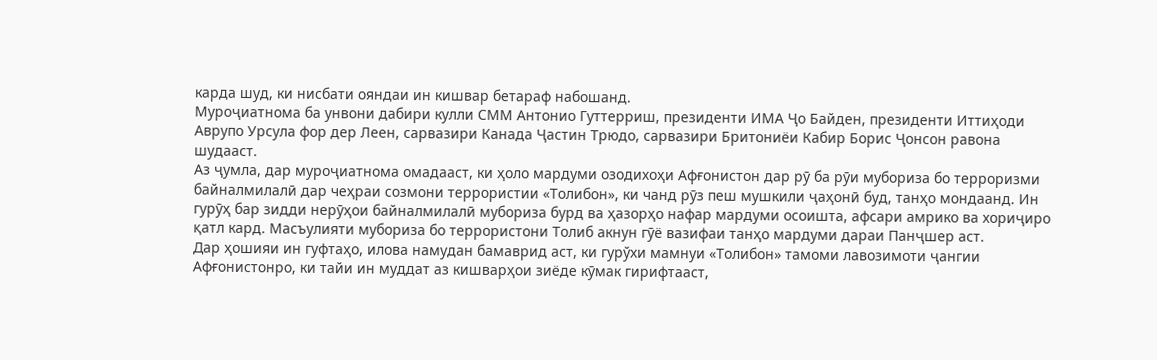карда шуд, ки нисбати ояндаи ин кишвар бетараф набошанд.
Муроҷиатнома ба унвони дабири кулли СММ Антонио Гуттерриш, президенти ИМА Ҷо Байден, президенти Иттиҳоди Аврупо Урсула фор дер Леен, сарвазири Канада Ҷастин Трюдо, сарвазири Бритониёи Кабир Борис Ҷонсон равона шудааст.
Аз ҷумла, дар муроҷиатнома омадааст, ки ҳоло мардуми озодихоҳи Афғонистон дар рӯ ба рӯи мубориза бо терроризми байналмилалӣ дар чеҳраи созмони террористии «Толибон», ки чанд рӯз пеш мушкили ҷаҳонӣ буд, танҳо мондаанд. Ин гурӯҳ бар зидди нерӯҳои байналмилалӣ мубориза бурд ва ҳазорҳо нафар мардуми осоишта, афсари амрико ва хориҷиро қатл кард. Масъулияти мубориза бо террористони Толиб акнун гӯё вазифаи танҳо мардуми дараи Панҷшер аст.
Дар ҳошияи ин гуфтаҳо, илова намудан бамаврид аст, ки гурўхи мамнуи «Толибон» тамоми лавозимоти ҷангии Афғонистонро, ки тайи ин муддат аз кишварҳои зиёде кӯмак гирифтааст,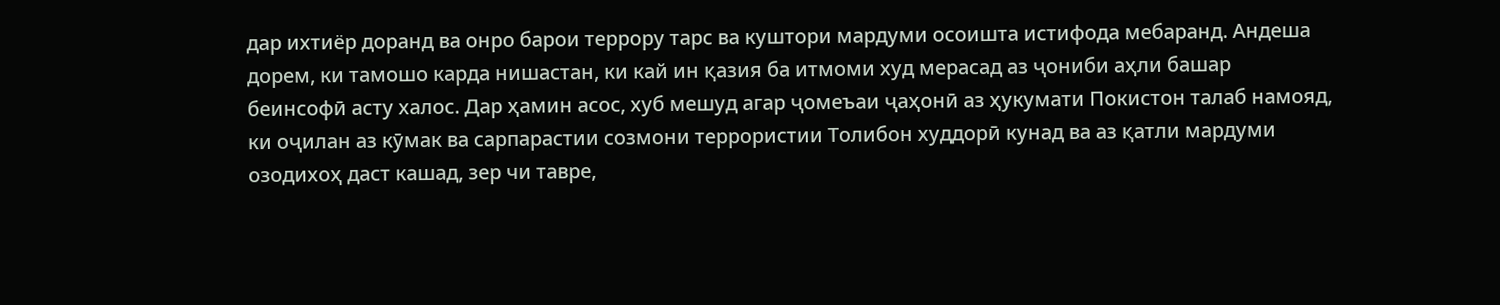дар ихтиёр доранд ва онро барои террору тарс ва куштори мардуми осоишта истифода мебаранд. Андеша дорем, ки тамошо карда нишастан, ки кай ин қазия ба итмоми худ мерасад аз ҷониби аҳли башар беинсофӣ асту халос. Дар ҳамин асос, хуб мешуд агар ҷомеъаи ҷаҳонӣ аз ҳукумати Покистон талаб намояд, ки оҷилан аз кӯмак ва сарпарастии созмони террористии Толибон худдорӣ кунад ва аз қатли мардуми озодихоҳ даст кашад, зер чи тавре,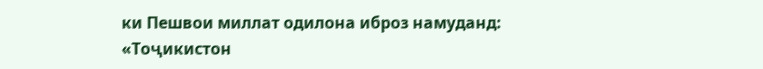ки Пешвои миллат одилона иброз намуданд:
«Тоҷикистон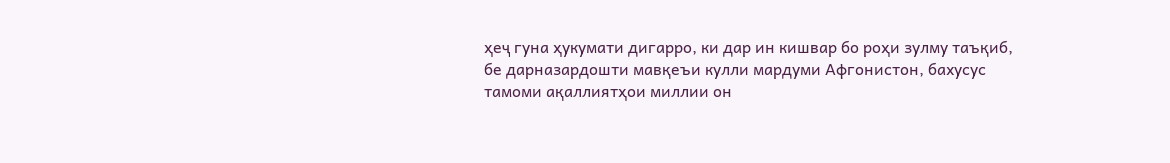ҳеҷ гуна ҳукумати дигарро, ки дар ин кишвар бо роҳи зулму таъқиб, бе дарназардошти мавқеъи кулли мардуми Афгонистон, бахусус тамоми ақаллиятҳои миллии он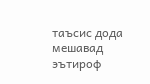таъсис дода мешавад эътироф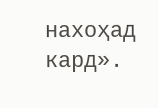нахоҳад кард».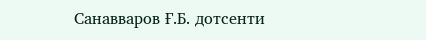Санавваров Ғ.Б. дотсенти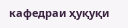кафедраи ҳуқуқи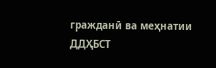гражданӣ ва меҳнатии ДДҲБСТ